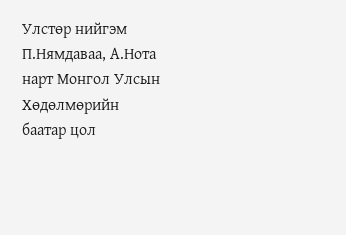Улстөр нийгэм
П.Нямдаваа, А.Нота нарт Монгол Улсын Хөдөлмөрийн баатар цол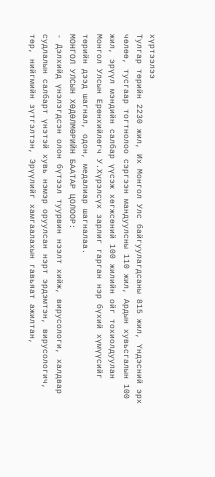хүртээлээ
Тулгар төрийн 2230 жил, Их Монгол Улс байгуулагдсаны 815 жил, Үндэсний эрх чөлөө, тусгаар тогтнолоо сэргээн мандуулсны 110 жил, Ардын хувьсгалын 100 жил, эрүүл мэндийн салбар үүсэж хөгжсөний 100 жилийн ойг тохиолдуулан Монгол Улсын Ерөнхийлөгч У.Хүрэлсүх зарлиг гарган нэр бүхий хүмүүсийг төрийн дээд шагнал, одон, медалиар шагналаа.
МОНГОЛ УЛСЫН ХӨДӨЛМӨРИЙН БААТАР ЦОЛООР:
- Дэлхийд үнэлэгдсэн олон бүтээл туурвин нээлт хийж, вирусологи, халдвар судлалын салбарт үнэтэй хувь нэмэр оруулсан нэрт эрдэмтэн, вирусологич, төр, нийгмийн зүтгэлтэн, Эрүүлийг хамгаалахын гавьяат ажилтан,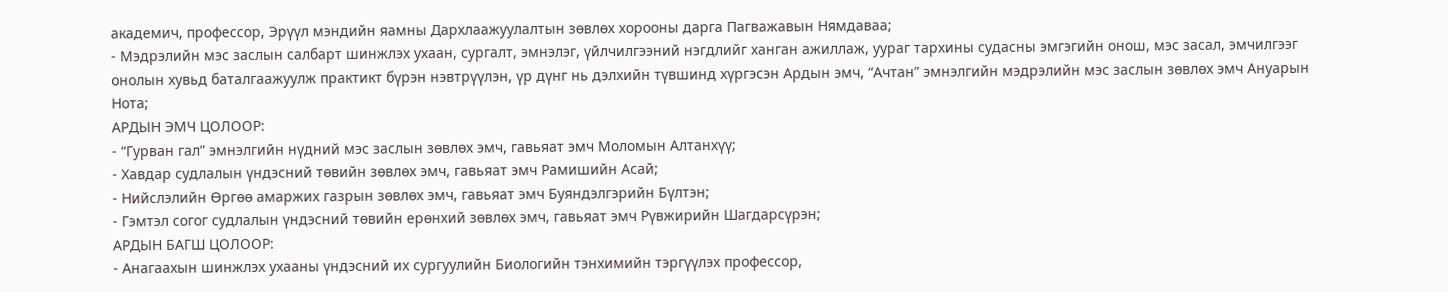академич, профессор, Эрүүл мэндийн яамны Дархлаажуулалтын зөвлөх хорооны дарга Пагважавын Нямдаваа;
- Мэдрэлийн мэс заслын салбарт шинжлэх ухаан, сургалт, эмнэлэг, үйлчилгээний нэгдлийг ханган ажиллаж, уураг тархины судасны эмгэгийн онош, мэс засал, эмчилгээг онолын хувьд баталгаажуулж практикт бүрэн нэвтрүүлэн, үр дүнг нь дэлхийн түвшинд хүргэсэн Ардын эмч, “Ачтан” эмнэлгийн мэдрэлийн мэс заслын зөвлөх эмч Ануарын Нота;
АРДЫН ЭМЧ ЦОЛООР:
- “Гурван гал” эмнэлгийн нүдний мэс заслын зөвлөх эмч, гавьяат эмч Моломын Алтанхүү;
- Хавдар судлалын үндэсний төвийн зөвлөх эмч, гавьяат эмч Рамишийн Асай;
- Нийслэлийн Өргөө амаржих газрын зөвлөх эмч, гавьяат эмч Буяндэлгэрийн Бүлтэн;
- Гэмтэл согог судлалын үндэсний төвийн ерөнхий зөвлөх эмч, гавьяат эмч Рүвжирийн Шагдарсүрэн;
АРДЫН БАГШ ЦОЛООР:
- Анагаахын шинжлэх ухааны үндэсний их сургуулийн Биологийн тэнхимийн тэргүүлэх профессор,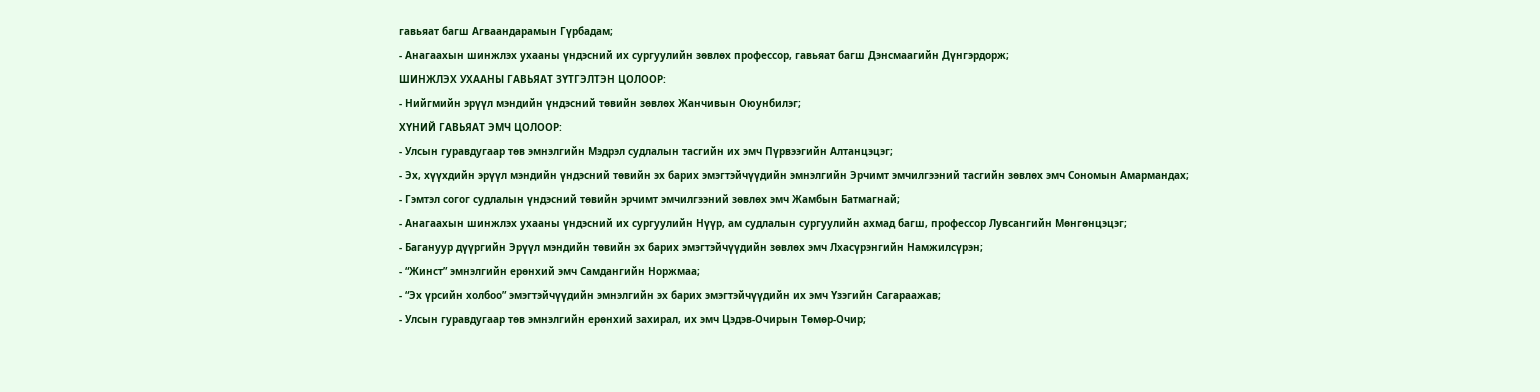гавьяат багш Агваандарамын Гүрбадам;
- Анагаахын шинжлэх ухааны үндэсний их сургуулийн зөвлөх профессор, гавьяат багш Дэнсмаагийн Дүнгэрдорж;
ШИНЖЛЭХ УХААНЫ ГАВЬЯАТ ЗҮТГЭЛТЭН ЦОЛООР:
- Нийгмийн эрүүл мэндийн үндэсний төвийн зөвлөх Жанчивын Оюунбилэг;
ХҮНИЙ ГАВЬЯАТ ЭМЧ ЦОЛООР:
- Улсын гуравдугаар төв эмнэлгийн Мэдрэл судлалын тасгийн их эмч Пүрвээгийн Алтанцэцэг;
- Эх, хүүхдийн эрүүл мэндийн үндэсний төвийн эх барих эмэгтэйчүүдийн эмнэлгийн Эрчимт эмчилгээний тасгийн зөвлөх эмч Сономын Амармандах;
- Гэмтэл согог судлалын үндэсний төвийн эрчимт эмчилгээний зөвлөх эмч Жамбын Батмагнай;
- Анагаахын шинжлэх ухааны үндэсний их сургуулийн Нүүр, ам судлалын сургуулийн ахмад багш, профессор Лувсангийн Мөнгөнцэцэг;
- Багануур дүүргийн Эрүүл мэндийн төвийн эх барих эмэгтэйчүүдийн зөвлөх эмч Лхасүрэнгийн Намжилсүрэн;
- “Жинст” эмнэлгийн ерөнхий эмч Самдангийн Норжмаа;
- “Эх үрсийн холбоо” эмэгтэйчүүдийн эмнэлгийн эх барих эмэгтэйчүүдийн их эмч Үзэгийн Сагараажав;
- Улсын гуравдугаар төв эмнэлгийн ерөнхий захирал, их эмч Цэдэв-Очирын Төмөр-Очир;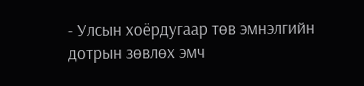- Улсын хоёрдугаар төв эмнэлгийн дотрын зөвлөх эмч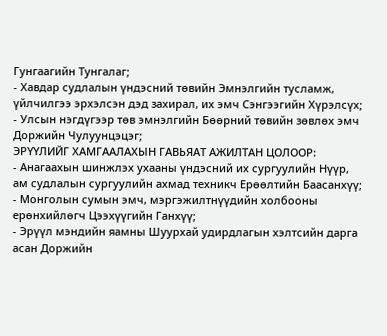Гунгаагийн Тунгалаг;
- Хавдар судлалын үндэсний төвийн Эмнэлгийн тусламж, үйлчилгээ эрхэлсэн дэд захирал, их эмч Сэнгээгийн Хүрэлсүх;
- Улсын нэгдүгээр төв эмнэлгийн Бөөрний төвийн зөвлөх эмч Доржийн Чулуунцэцэг;
ЭРҮҮЛИЙГ ХАМГААЛАХЫН ГАВЬЯАТ АЖИЛТАН ЦОЛООР:
- Анагаахын шинжлэх ухааны үндэсний их сургуулийн Нүүр, ам судлалын сургуулийн ахмад техникч Ерөөлтийн Баасанхүү;
- Монголын сумын эмч, мэргэжилтнүүдийн холбооны ерөнхийлөгч Цээхүүгийн Ганхүү;
- Эрүүл мэндийн яамны Шуурхай удирдлагын хэлтсийн дарга асан Доржийн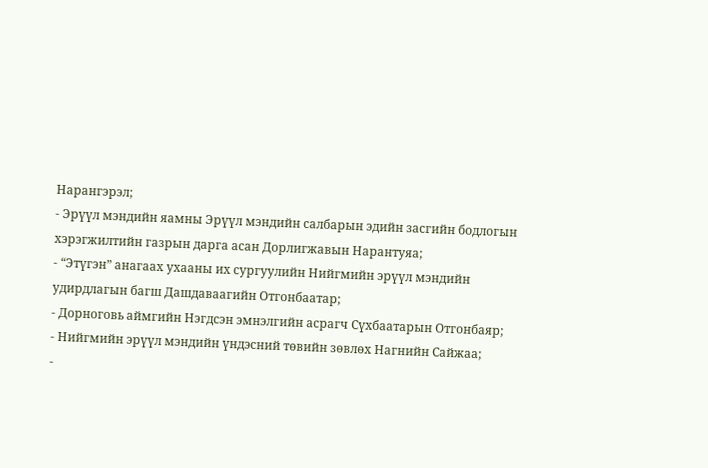Нарангэрэл;
- Эрүүл мэндийн яамны Эрүүл мэндийн салбарын эдийн засгийн бодлогын хэрэгжилтийн газрын дарга асан Дорлигжавын Нарантуяа;
- “Этүгэн” анагаах ухааны их сургуулийн Нийгмийн эрүүл мэндийн удирдлагын багш Дашдаваагийн Отгонбаатар;
- Дорноговь аймгийн Нэгдсэн эмнэлгийн асрагч Сүхбаатарын Отгонбаяр;
- Нийгмийн эрүүл мэндийн үндэсний төвийн зөвлөх Нагнийн Сайжаа;
-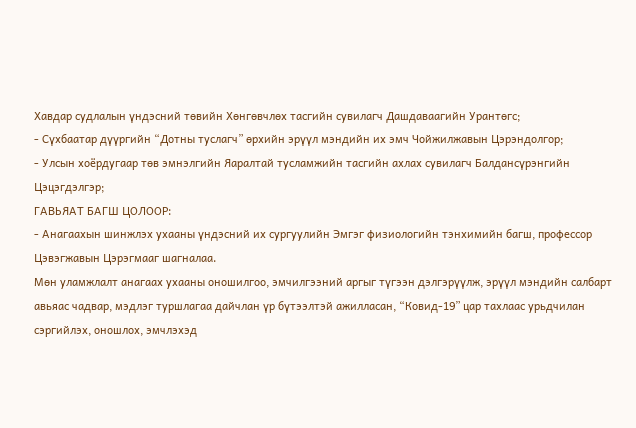Хавдар судлалын үндэсний төвийн Хөнгөвчлөх тасгийн сувилагч Дашдаваагийн Урантөгс;
- Сүхбаатар дүүргийн “Дотны туслагч” өрхийн эрүүл мэндийн их эмч Чойжилжавын Цэрэндолгор;
- Улсын хоёрдугаар төв эмнэлгийн Яаралтай тусламжийн тасгийн ахлах сувилагч Балдансүрэнгийн Цэцэгдэлгэр;
ГАВЬЯАТ БАГШ ЦОЛООР:
- Анагаахын шинжлэх ухааны үндэсний их сургуулийн Эмгэг физиологийн тэнхимийн багш, профессор Цэвэгжавын Цэрэгмааг шагналаа.
Мөн уламжлалт анагаах ухааны оношилгоо, эмчилгээний аргыг түгээн дэлгэрүүлж, эрүүл мэндийн салбарт авьяас чадвар, мэдлэг туршлагаа дайчлан үр бүтээлтэй ажилласан, “Ковид-19” цар тахлаас урьдчилан сэргийлэх, оношлох, эмчлэхэд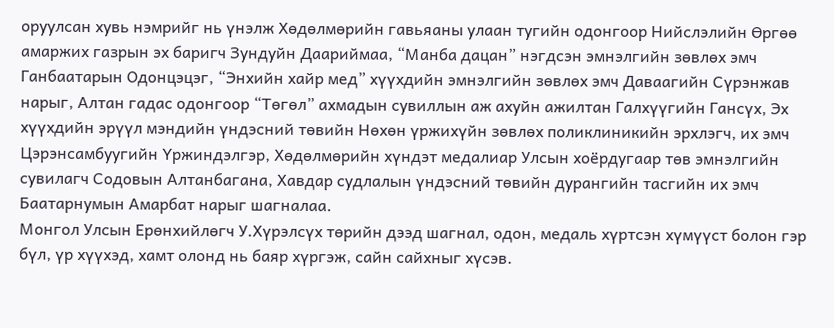оруулсан хувь нэмрийг нь үнэлж Хөдөлмөрийн гавьяаны улаан тугийн одонгоор Нийслэлийн Өргөө амаржих газрын эх баригч Зундуйн Даариймаа, “Манба дацан” нэгдсэн эмнэлгийн зөвлөх эмч Ганбаатарын Одонцэцэг, “Энхийн хайр мед” хүүхдийн эмнэлгийн зөвлөх эмч Даваагийн Сүрэнжав нарыг, Алтан гадас одонгоор “Төгөл” ахмадын сувиллын аж ахуйн ажилтан Галхүүгийн Гансүх, Эх хүүхдийн эрүүл мэндийн үндэсний төвийн Нөхөн үржихүйн зөвлөх поликлиникийн эрхлэгч, их эмч Цэрэнсамбуугийн Үржиндэлгэр, Хөдөлмөрийн хүндэт медалиар Улсын хоёрдугаар төв эмнэлгийн сувилагч Содовын Алтанбагана, Хавдар судлалын үндэсний төвийн дурангийн тасгийн их эмч Баатарнумын Амарбат нарыг шагналаа.
Монгол Улсын Ерөнхийлөгч У.Хүрэлсүх төрийн дээд шагнал, одон, медаль хүртсэн хүмүүст болон гэр бүл, үр хүүхэд, хамт олонд нь баяр хүргэж, сайн сайхныг хүсэв.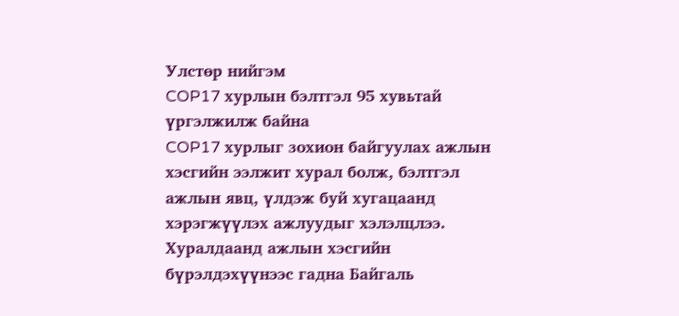Улстөр нийгэм
COP17 хурлын бэлтгэл 95 хувьтай үргэлжилж байна
COP17 хурлыг зохион байгуулах ажлын хэсгийн ээлжит хурал болж, бэлтгэл ажлын явц, үлдэж буй хугацаанд хэрэгжүүлэх ажлуудыг хэлэлцлээ. Хуралдаанд ажлын хэсгийн бүрэлдэхүүнээс гадна Байгаль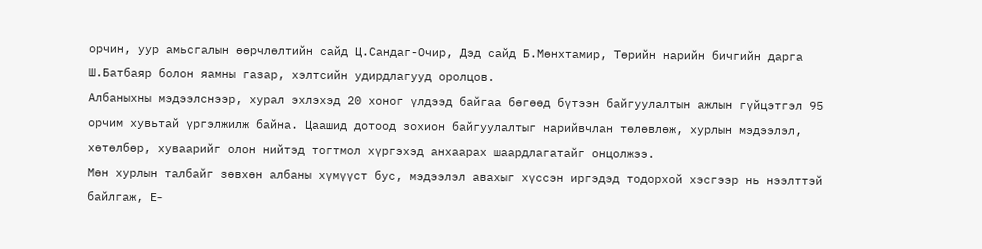орчин, уур амьсгалын өөрчлөлтийн сайд Ц.Сандаг-Очир, Дэд сайд Б.Мөнхтамир, Төрийн нарийн бичгийн дарга Ш.Батбаяр болон яамны газар, хэлтсийн удирдлагууд оролцов.
Албаныхны мэдээлснээр, хурал эхлэхэд 20 хоног үлдээд байгаа бөгөөд бүтээн байгуулалтын ажлын гүйцэтгэл 95 орчим хувьтай үргэлжилж байна. Цаашид дотоод зохион байгуулалтыг нарийвчлан төлөвлөж, хурлын мэдээлэл, хөтөлбөр, хуваарийг олон нийтэд тогтмол хүргэхэд анхаарах шаардлагатайг онцолжээ.
Мөн хурлын талбайг зөвхөн албаны хүмүүст бус, мэдээлэл авахыг хүссэн иргэдэд тодорхой хэсгээр нь нээлттэй байлгаж, E-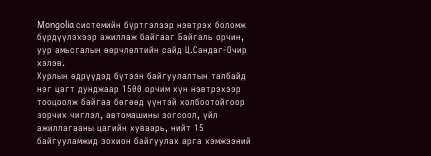Mongolia системийн бүртгэлээр нэвтрэх боломж бүрдүүлэхээр ажиллаж байгааг Байгаль орчин, уур амьсгалын өөрчлөлтийн сайд Ц.Сандаг-Очир хэлэв.
Хурлын өдрүүдэд бүтээн байгуулалтын талбайд нэг цагт дунджаар 1500 орчим хүн нэвтрэхээр тооцоолж байгаа бөгөөд үүнтэй холбоотойгоор зорчих чиглэл, автомашины зогсоол, үйл ажиллагааны цагийн хуваарь, нийт 15 байгууламжид зохион байгуулах арга хэмжээний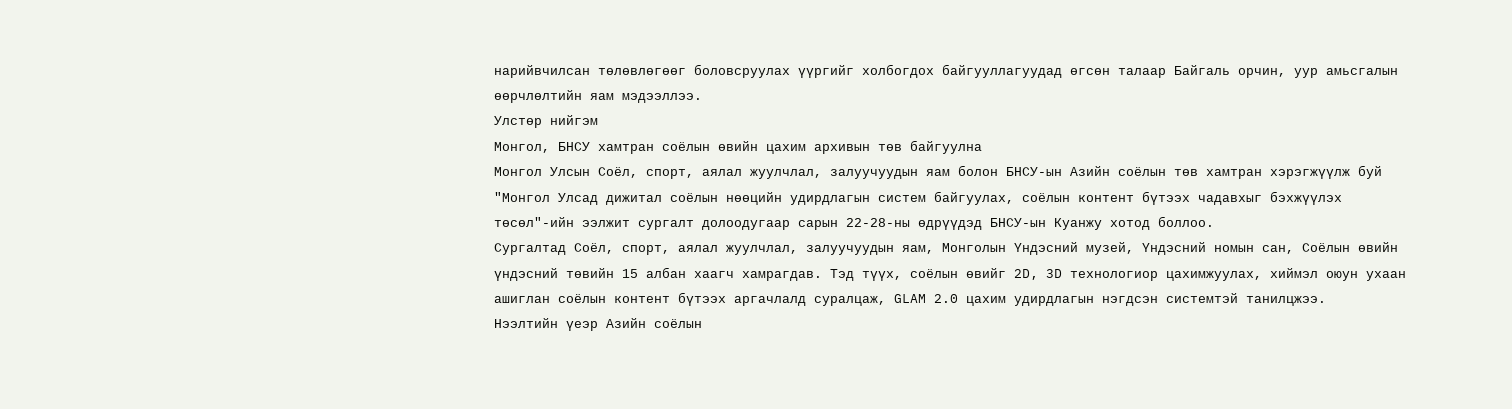нарийвчилсан төлөвлөгөөг боловсруулах үүргийг холбогдох байгууллагуудад өгсөн талаар Байгаль орчин, уур амьсгалын өөрчлөлтийн яам мэдээллээ.
Улстөр нийгэм
Монгол, БНСУ хамтран соёлын өвийн цахим архивын төв байгуулна
Монгол Улсын Соёл, спорт, аялал жуулчлал, залуучуудын яам болон БНСУ-ын Азийн соёлын төв хамтран хэрэгжүүлж буй "Монгол Улсад дижитал соёлын нөөцийн удирдлагын систем байгуулах, соёлын контент бүтээх чадавхыг бэхжүүлэх төсөл"-ийн ээлжит сургалт долоодугаар сарын 22-28-ны өдрүүдэд БНСУ-ын Куанжу хотод боллоо.
Сургалтад Соёл, спорт, аялал жуулчлал, залуучуудын яам, Монголын Үндэсний музей, Үндэсний номын сан, Соёлын өвийн үндэсний төвийн 15 албан хаагч хамрагдав. Тэд түүх, соёлын өвийг 2D, 3D технологиор цахимжуулах, хиймэл оюун ухаан ашиглан соёлын контент бүтээх аргачлалд суралцаж, GLAM 2.0 цахим удирдлагын нэгдсэн системтэй танилцжээ.
Нээлтийн үеэр Азийн соёлын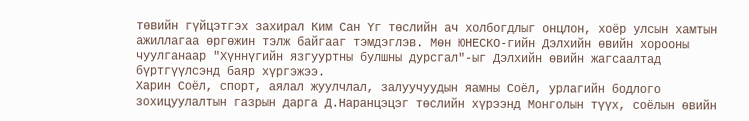төвийн гүйцэтгэх захирал Ким Сан Үг төслийн ач холбогдлыг онцлон, хоёр улсын хамтын ажиллагаа өргөжин тэлж байгааг тэмдэглэв. Мөн ЮНЕСКО-гийн Дэлхийн өвийн хорооны чуулганаар "Хүннүгийн язгууртны булшны дурсгал"-ыг Дэлхийн өвийн жагсаалтад бүртгүүлсэнд баяр хүргэжээ.
Харин Соёл, спорт, аялал жуулчлал, залуучуудын яамны Соёл, урлагийн бодлого зохицуулалтын газрын дарга Д.Наранцэцэг төслийн хүрээнд Монголын түүх, соёлын өвийн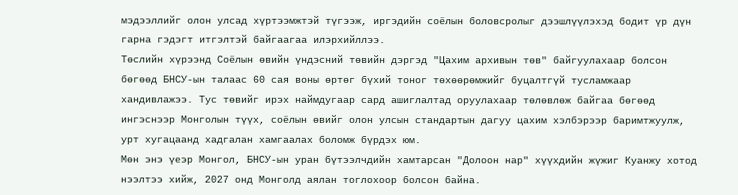мэдээллийг олон улсад хүртээмжтэй түгээж, иргэдийн соёлын боловсролыг дээшлүүлэхэд бодит үр дүн гарна гэдэгт итгэлтэй байгаагаа илэрхийллээ.
Төслийн хүрээнд Соёлын өвийн үндэсний төвийн дэргэд "Цахим архивын төв" байгуулахаар болсон бөгөөд БНСУ-ын талаас 60 сая воны өртөг бүхий тоног төхөөрөмжийг буцалтгүй тусламжаар хандивлажээ. Тус төвийг ирэх наймдугаар сард ашиглалтад оруулахаар төлөвлөж байгаа бөгөөд ингэснээр Монголын түүх, соёлын өвийг олон улсын стандартын дагуу цахим хэлбэрээр баримтжуулж, урт хугацаанд хадгалан хамгаалах боломж бүрдэх юм.
Мөн энэ үеэр Монгол, БНСУ-ын уран бүтээлчдийн хамтарсан "Долоон нар" хүүхдийн жүжиг Куанжу хотод нээлтээ хийж, 2027 онд Монголд аялан тоглохоор болсон байна.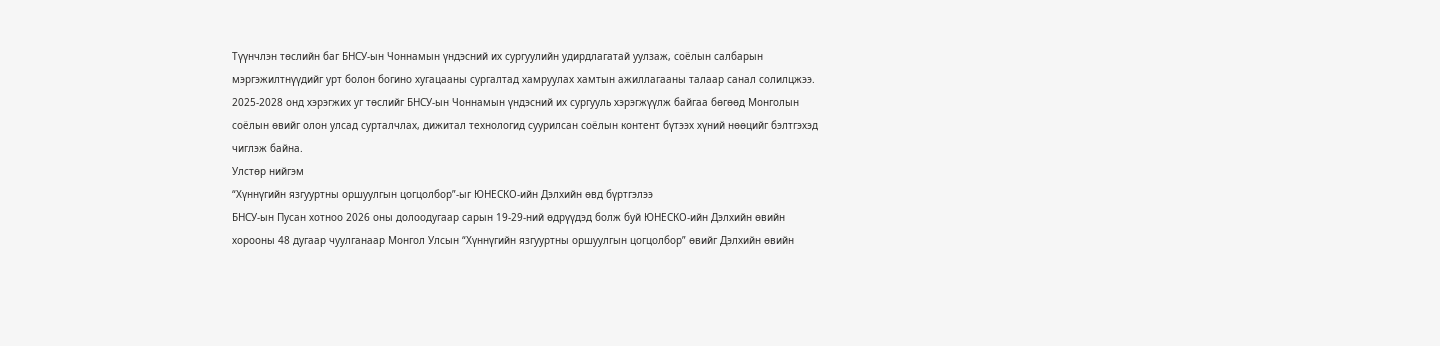Түүнчлэн төслийн баг БНСУ-ын Чоннамын үндэсний их сургуулийн удирдлагатай уулзаж, соёлын салбарын мэргэжилтнүүдийг урт болон богино хугацааны сургалтад хамруулах хамтын ажиллагааны талаар санал солилцжээ.
2025-2028 онд хэрэгжих уг төслийг БНСУ-ын Чоннамын үндэсний их сургууль хэрэгжүүлж байгаа бөгөөд Монголын соёлын өвийг олон улсад сурталчлах, дижитал технологид суурилсан соёлын контент бүтээх хүний нөөцийг бэлтгэхэд чиглэж байна.
Улстөр нийгэм
“Хүннүгийн язгууртны оршуулгын цогцолбор”-ыг ЮНЕСКО-ийн Дэлхийн өвд бүртгэлээ
БНСУ-ын Пусан хотноо 2026 оны долоодугаар сарын 19-29-ний өдрүүдэд болж буй ЮНЕСКО-ийн Дэлхийн өвийн хорооны 48 дугаар чуулганаар Монгол Улсын “Хүннүгийн язгууртны оршуулгын цогцолбор” өвийг Дэлхийн өвийн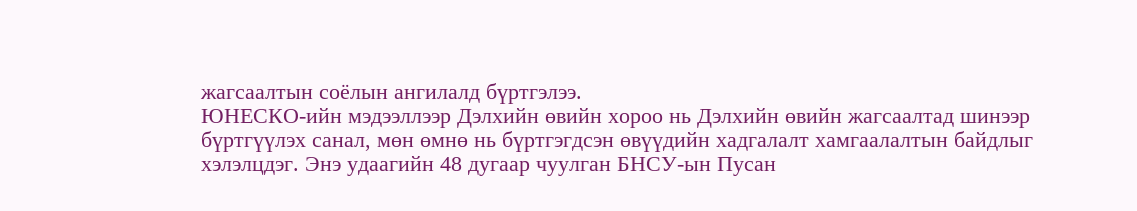жагсаалтын соёлын ангилалд бүртгэлээ.
ЮНЕСКО-ийн мэдээллээр Дэлхийн өвийн хороо нь Дэлхийн өвийн жагсаалтад шинээр бүртгүүлэх санал, мөн өмнө нь бүртгэгдсэн өвүүдийн хадгалалт хамгаалалтын байдлыг хэлэлцдэг. Энэ удаагийн 48 дугаар чуулган БНСУ-ын Пусан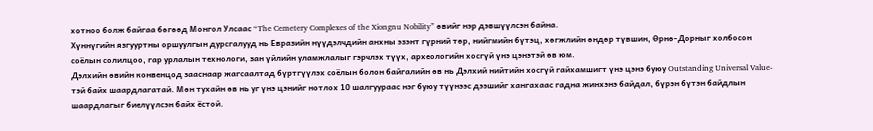хотноо болж байгаа бөгөөд Монгол Улсаас “The Cemetery Complexes of the Xiongnu Nobility” өвийг нэр дэвшүүлсэн байна.
Хүннүгийн язгууртны оршуулгын дурсгалууд нь Евразийн нүүдэлчдийн анхны эзэнт гүрний төр, нийгмийн бүтэц, хөгжлийн өндөр түвшин, Өрнө-Дорныг холбосон соёлын солилцоо, гар урлалын технологи, зан үйлийн уламжлалыг гэрчлэх түүх, археологийн хосгүй үнэ цэнэтэй өв юм.
Дэлхийн өвийн конвенцод зааснаар жагсаалтад бүртгүүлэх соёлын болон байгалийн өв нь Дэлхий нийтийн хосгүй гайхамшигт үнэ цэнэ буюу Outstanding Universal Value-тэй байх шаардлагатай. Мөн тухайн өв нь уг үнэ цэнийг нотлох 10 шалгуураас нэг буюу түүнээс дээшийг хангахаас гадна жинхэнэ байдал, бүрэн бүтэн байдлын шаардлагыг биелүүлсэн байх ёстой.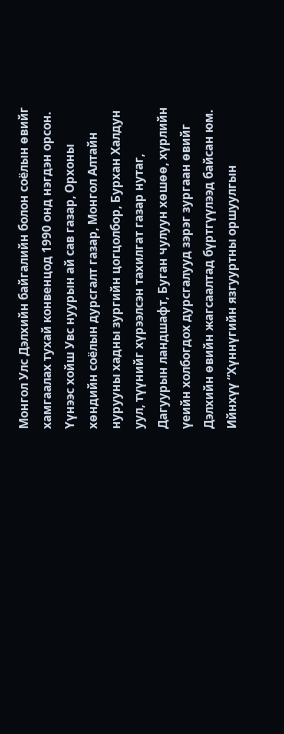Монгол Улс Дэлхийн байгалийн болон соёлын өвийг хамгаалах тухай конвенцод 1990 онд нэгдэн орсон. Үүнээс хойш Увс нуурын ай сав газар, Орхоны хөндийн соёлын дурсгалт газар, Монгол Алтайн нурууны хадны зургийн цогцолбор, Бурхан Халдун уул, түүнийг хүрээлсэн тахилгат газар нутаг, Дагуурын ландшафт, Буган чулуун хөшөө, хүрлийн үеийн холбогдох дурсгалууд зэрэг зургаан өвийг Дэлхийн өвийн жагсаалтад бүртгүүлээд байсан юм.
Ийнхүү “Хүннүгийн язгууртны оршуулгын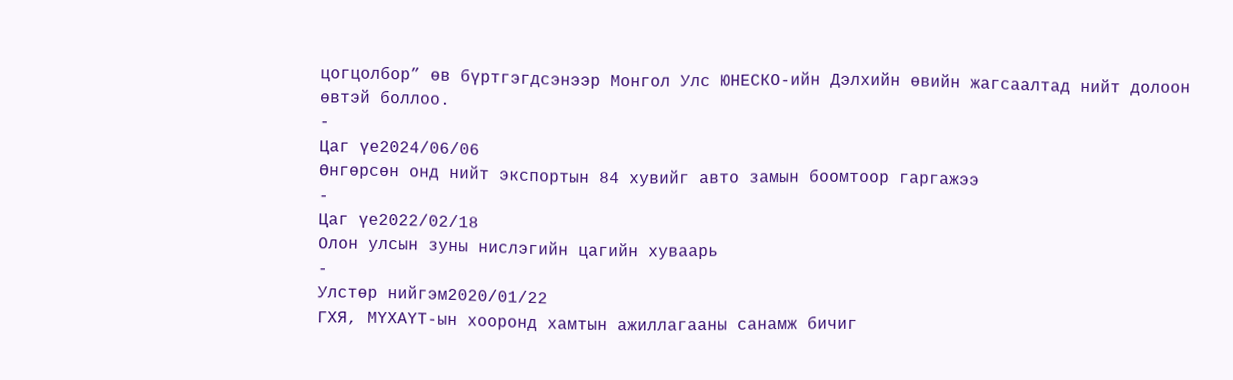цогцолбор” өв бүртгэгдсэнээр Монгол Улс ЮНЕСКО-ийн Дэлхийн өвийн жагсаалтад нийт долоон өвтэй боллоо.
-
Цаг үе2024/06/06
Өнгөрсөн онд нийт экспортын 84 хувийг авто замын боомтоор гаргажээ
-
Цаг үе2022/02/18
Олон улсын зуны нислэгийн цагийн хуваарь
-
Улстөр нийгэм2020/01/22
ГХЯ, МҮХАҮТ-ын хооронд хамтын ажиллагааны санамж бичиг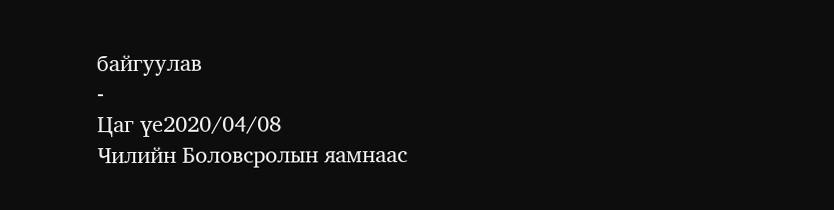байгуулав
-
Цаг үе2020/04/08
Чилийн Боловсролын яамнаас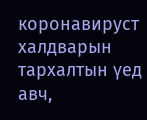коронавируст халдварын тархалтын үед авч,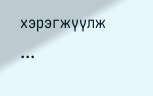хэрэгжүүлж ...